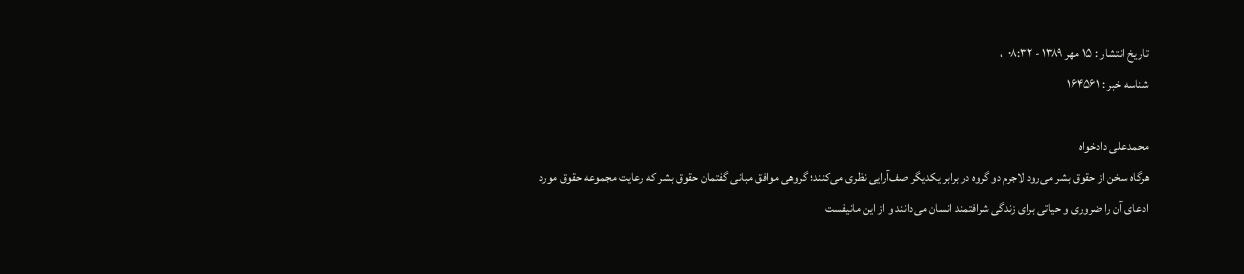تاریخ انتشار : ۱۵ مهر ۱۳۸۹ - ۰۸:۳۲  ،
شناسه خبر : ۱۶۴۵۶۱

محمدعلی دادخواه
هرگاه سخن از حقوق‌ بشر می‌رود لاجرم دو گروه در برابر یکدیگر صف‌آرایی نظری می‌کنند؛ گروهی موافق مبانی گفتمان حقوق‌ بشر که رعایت مجموعه حقوق مورد ادعای آن را ضروری و حیاتی برای زندگی شرافتمند انسان می‌دانند و از این مانیفست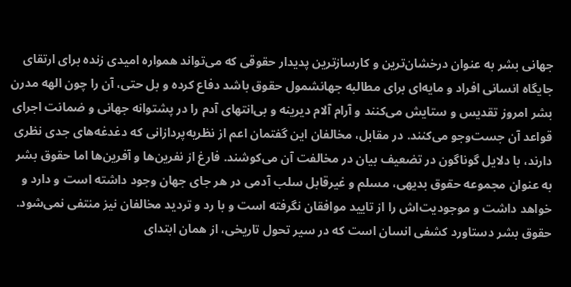جهانی بشر به عنوان درخشان‌ترین و کارسازترین پدیدار حقوقی که می‌تواند همواره امیدی زنده برای ارتقای جایگاه انسانی افراد و مایه‌ای برای مطالبه جهانشمول حقوق باشد دفاع کرده و بل حتی، آن را چون الهه مدرن بشر امروز تقدیس و ستایش می‌کنند و آرام آلام دیرینه و بی‌انتهای آدم را در پشتوانه جهانی و ضمانت اجرای قواعد آن جست‌و‌جو می‌کنند. در مقابل، مخالفان این گفتمان اعم از نظریه‌پردازانی که دغدغه‌های جدی نظری دارند، با دلایل گوناگون در تضعیف بیان در مخالفت آن می‌کوشند. فارغ از نفرین‌ها و آفرین‌ها اما حقوق ‌بشر به عنوان مجموعه حقوق بدیهی، مسلم و غیرقابل سلب آدمی در هر جای جهان وجود داشته است و دارد و خواهد داشت و موجودیت‌اش را از تایید موافقان نگرفته است و با رد و تردید مخالفان نیز منتفی نمی‌شود. حقوق بشر دستاورد کشفی انسان است که در سیر تحول تاریخی، از همان ابتدای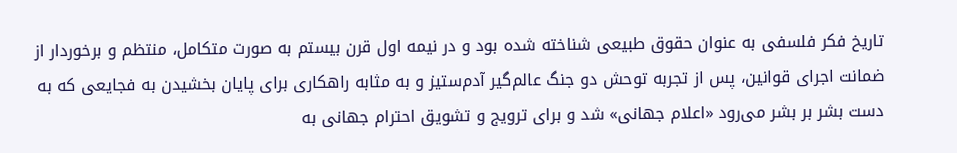تاریخ فکر فلسفی به عنوان حقوق طبیعی شناخته شده بود و در نیمه اول قرن بیستم به صورت متکامل، منتظم و برخوردار از ضمانت اجرای قوانین، پس از تجربه توحش دو جنگ عالم‌گیر آدم‌ستیز و به مثابه راهکاری برای پایان بخشیدن به فجایعی که به دست بشر بر بشر می‌رود «اعلام جهانی» شد و برای ترویج و تشویق احترام جهانی به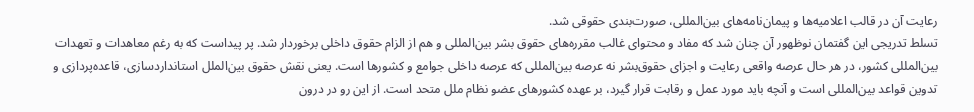رعایت آن در قالب اعلامیه‌ها و پیمان‌نامه‌های بین‌المللی، صورت‌بندی حقوقی شد.
تسلط تدریجی این گفتمان نوظهور آن چنان شد که مفاد و محتوای غالب مقرره‌های حقوق بشر بین‌المللی و هم از الزام حقوق داخلی برخوردار شد. پر پیداست که به رغم معاهدات و تعهدات بین‌المللی کشور، در هر حال عرصه واقعی رعایت و اجزای حقوق‌بشر نه عرصه بین‌المللی که عرصه داخلی جوامع و کشورها است. یعنی نقش حقوق بین‌الملل استانداردسازی، قاعده‌پردازی و تدوین قواعد بین‌المللی است و آنچه باید مورد عمل و رقابت قرار گیرد، بر عهده کشورهای عضو نظام ملل متحد است. از این رو در درون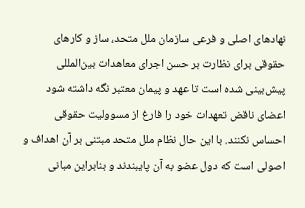نهادهای اصلی و فرعی سازمان ملل متحد، ساز و کارهای حقوقی برای نظارت بر حسن اجرای معاهدات بین‌المللی پیش‌بینی شده است تا عهد و پیمان معتبر نگه داشته شود اعضای ناقض تعهدات خود را فارغ از مسوولیت حقوقی احساس نکنند. با این حال نظام ملل متحد مبتنی بر آن اهداف و اصولی است که دول عضو به آن پایبندند و بنابراین مبانی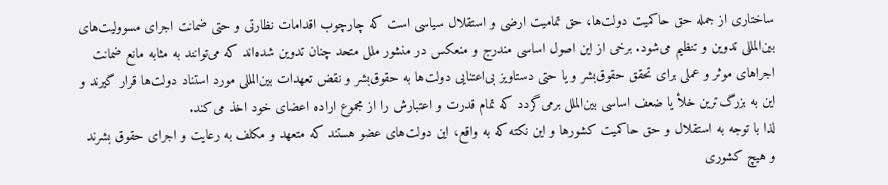ساختاری از جمله حق حاکمیت دولت‌ها، حق تمامیت ارضی و استقلال سیاسی است که چارچوب اقدامات نظارتی و حتی ضمانت اجرای مسوولیت‌های بین‌المللی تدوین و تنظیم می‌شود. برخی از این اصول اساسی مندرج و منعکس در منشور ملل متحد چنان تدوین شده‌اند که می‌توانند به مثابه مانع ضمانت اجراهای موثر و عملی برای تحقق حقوق‌بشر و یا حتی دستاویز بی‌اعتنایی دولت‌ها به حقوق‌بشر و نقض تعهدات بین‌المللی مورد استناد دولت‌ها قرار گیرند و این به بزرگ‌ترین خلأ یا ضعف اساسی بین‌الملل برمی‌گردد که تمام قدرت و اعتبارش را از مجموع اراده اعضای خود اخذ می‌کند.
لذا با توجه به استقلال و حق حاکمیت کشورها و این نکته که به واقع، این دولت‌های عضو هستند که متعهد و مکلف به رعایت و اجرای حقوق بشرند و هیچ کشوری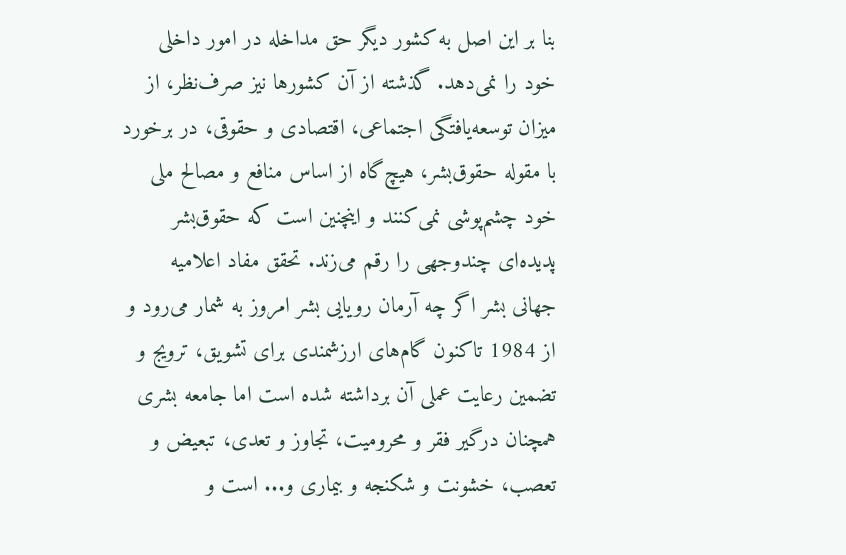بنا بر این اصل به کشور دیگر حق مداخله در امور داخلی خود را نمی‌دهد. گذشته از آن کشورها نیز صرف‌نظر، از میزان توسعه‌یافتگی اجتماعی، اقتصادی و حقوقی، در برخورد با مقوله حقوق‌بشر، هیچ‌گاه از اساس منافع و مصالح ملی خود چشم‌پوشی نمی‌کنند و اینچنین است که حقوق‌بشر پدیده‌ای چندوجهی را رقم می‌زند. تحقق مفاد اعلامیه جهانی بشر اگر چه آرمان رویایی بشر امروز به شمار می‌رود و از 1984 تاکنون گام‌های ارزشمندی برای تشویق، ترویج و تضمین رعایت عملی آن برداشته شده است اما جامعه بشری همچنان درگیر فقر و محرومیت، تجاوز و تعدی، تبعیض و تعصب، خشونت و شکنجه و بیماری و... است و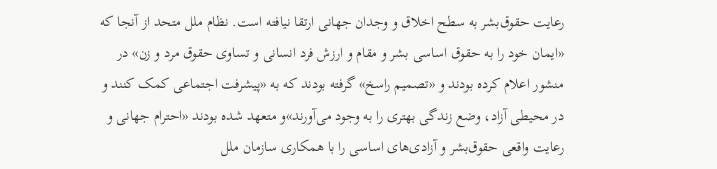رعایت حقوق‌بشر به سطح اخلاق و وجدان جهانی ارتقا نیافته است. نظام ملل متحد از آنجا که‌ «ایمان خود را به حقوق اساسی‌ بشر و مقام و ارزش فرد انسانی و تساوی حقوق مرد و زن» در منشور اعلام کرده بودند و «تصمیم راسخ» گرفته بودند که به «پیشرفت اجتماعی کمک کنند و در محیطی آزاد، وضع زندگی بهتری را به وجود می‌آورند»و متعهد شده بودند «احترام جهانی و رعایت واقعی حقوق‌بشر و آزادی‌های اساسی را با همکاری سازمان ملل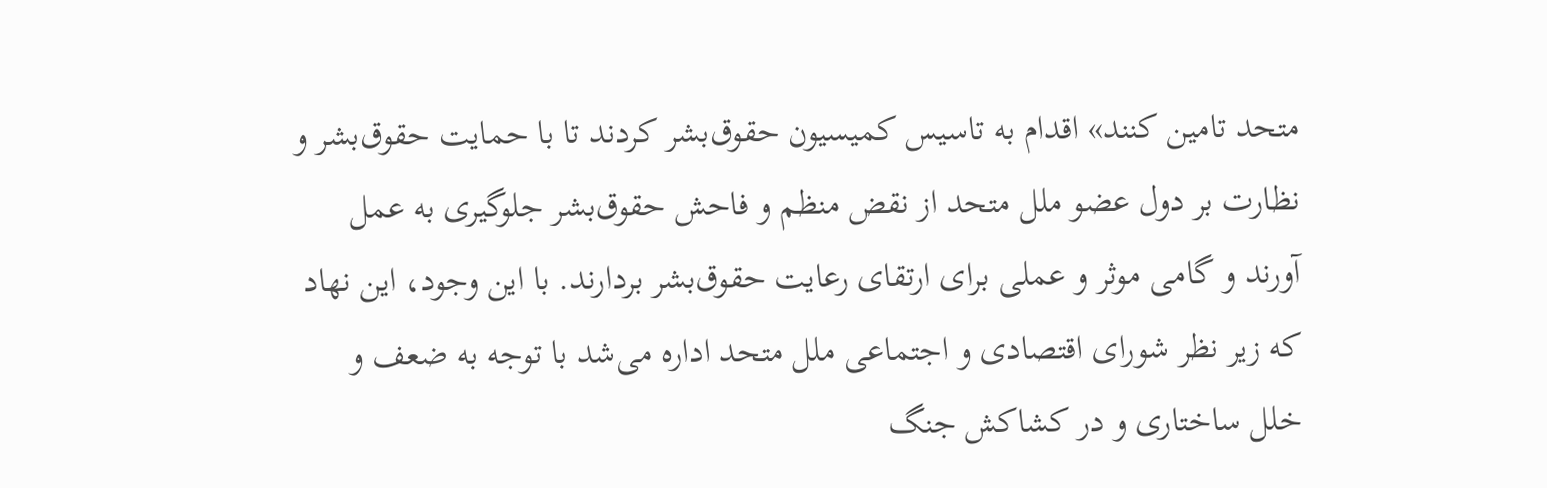متحد تامین کنند» اقدام به تاسیس کمیسیون حقوق‌بشر کردند تا با حمایت حقوق‌بشر و نظارت بر دول عضو ملل متحد از نقض منظم و فاحش حقوق‌بشر جلوگیری به عمل آورند و گامی موثر و عملی برای ارتقای رعایت حقوق‌بشر بردارند. با این وجود، این نهاد که زیر نظر شورای اقتصادی و اجتماعی ملل متحد اداره می‌شد با توجه به ضعف و خلل ساختاری و در کشاکش جنگ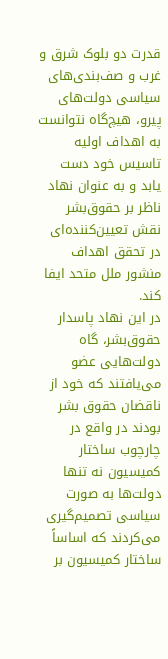قدرت دو بلوک شرق و غرب و صف‌بندی‌های سیاسی دولت‌های پیرو، هیچ‌گاه نتوانست به اهداف اولیه تاسیس خود دست یابد و به عنوان نهاد ناظر بر حقوق‌بشر نقش تعیین‌کننده‌ای در تحقق اهداف منشور ملل متحد ایفا کند.
در این نهاد پاسدار حقوق‌بشر، گاه دولت‌هایی عضو می‌یافتند که خود از ناقضان حقوق بشر بودند در واقع در چارچوب ساختار کمیسیون نه‌ تنها دولت‌ها به صورت سیاسی تصمیم‌‌گیری می‌کردند که اساساً ساختار کمیسیون بر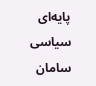پایه‌ای سیاسی سامان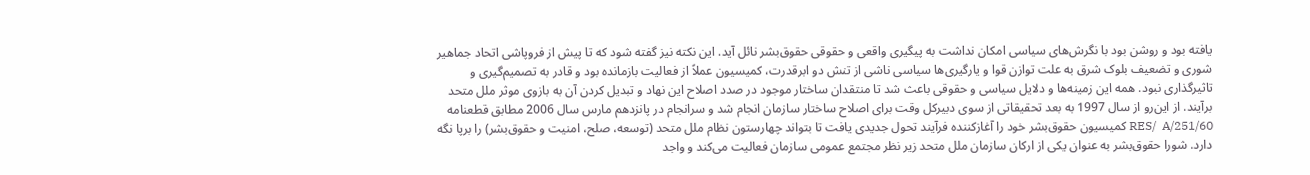یافته بود و روشن بود با نگرش‌های سیاسی امکان نداشت به پیگیری واقعی و حقوقی حقوق‌بشر نائل آید. این نکته نیز گفته شود که تا پیش از فروپاشی اتحاد جماهیر شوری و تضعیف بلوک شرق به علت توازن قوا و یارگیری‌ها سیاسی ناشی از تنش دو ابرقدرت، کمیسیون عملاً از فعالیت بازمانده بود و قادر به تصمیم‌گیری و تاثیرگذاری نبود. همه این زمینه‌ها و دلایل سیاسی و حقوقی باعث شد تا منتقدان ساختار موجود در صدد اصلاح این نهاد و تبدیل کردن آن به بازوی موثر ملل متحد برآیند. از این‌رو از سال 1997 به بعد تحقیقاتی از سوی دبیرکل وقت برای اصلاح ساختار سازمان انجام شد و سرانجام در پانزدهم مارس سال 2006 مطابق قطعنامه 251/60/RES/  A کمیسیون حقوق‌بشر خود را آغازکننده فرآیند تحول جدیدی یافت تا بتواند چهارستون نظام ملل متحد (توسعه، صلح، امنیت و حقوق‌بشر) را برپا نگه دارد. شورا حقوق‌بشر به عنوان یکی از ارکان سازمان ملل متحد زیر نظر مجتمع عمومی سازمان فعالیت می‌کند و واجد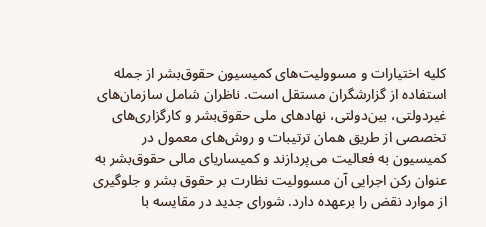کلیه اختیارات و مسوولیت‌های کمیسیون حقوق‌بشر از جمله استفاده از گزارشگران مستقل است. ناظران شامل سازمان‌های غیردولتی، بین‌دولتی، نهادهای ملی حقوق‌بشر و کارگزاری‌‌های تخصصی از طریق همان ترتیبات و روش‌های معمول در کمیسیون به فعالیت می‌پردازند و کمیساریای مالی حقوق‌بشر به عنوان رکن اجرایی آن مسوولیت نظارت بر حقوق بشر و جلوگیری از موارد نقض را برعهده دارد. شورای جدید در مقایسه با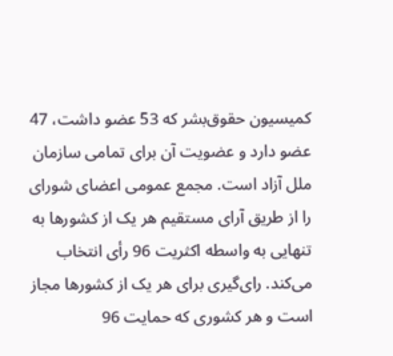کمیسیون حقوق‌بشر که 53 عضو داشت، 47 عضو دارد و عضویت آن برای تمامی سازمان‌ ملل آزاد است. مجمع عمومی اعضای شورای را از طریق آرای مستقیم هر یک از کشورها به تنهایی به واسطه اکثریت 96 رأی انتخاب می‌کند. رای‌گیری برای هر یک از کشورها مجاز است و هر کشوری که حمایت 96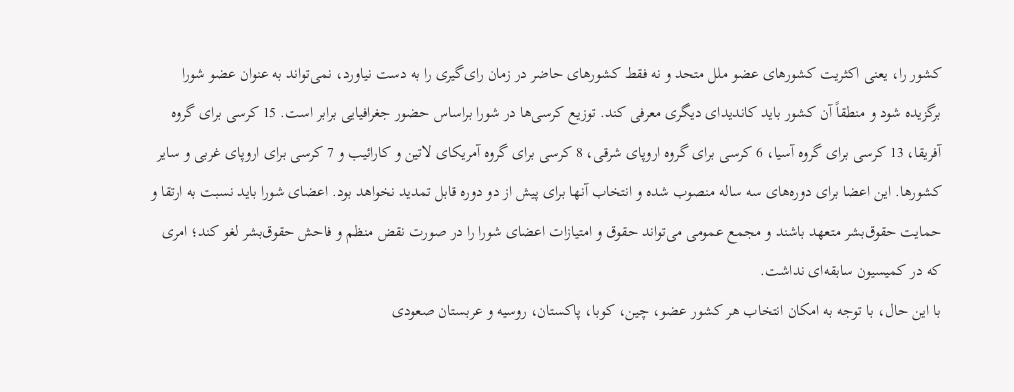کشور را، یعنی اکثریت کشورهای عضو ملل متحد و نه فقط کشورهای حاضر در زمان رای‌گیری را به دست نیاورد، نمی‌تواند به عنوان عضو شورا برگزیده شود و منطقاً آن کشور باید کاندیدای دیگری معرفی کند. توزیع کرسی‌ها در شورا براساس حضور جغرافیایی برابر است. 15 کرسی برای گروه آفریقا، 13 کرسی برای گروه آسیا، 6 کرسی برای گروه اروپای شرقی، 8 کرسی برای گروه آمریکای لاتین و کارائیب و 7 کرسی برای اروپای غربی و سایر کشورها. این اعضا برای دوره‌های سه ساله منصوب شده و انتخاب آنها برای پیش از دو دوره قابل تمدید نخواهد بود. اعضای شورا باید نسبت به ارتقا و حمایت حقوق‌بشر متعهد باشند و مجمع عمومی می‌تواند حقوق و امتیازات اعضای شورا را در صورت نقض منظم و فاحش حقوق‌بشر لغو کند؛ امری که در کمیسیون سابقه‌ای نداشت.
با این حال، با توجه به امکان انتخاب هر کشور عضو، چین، کوبا، پاکستان، روسیه و عربستان صعودی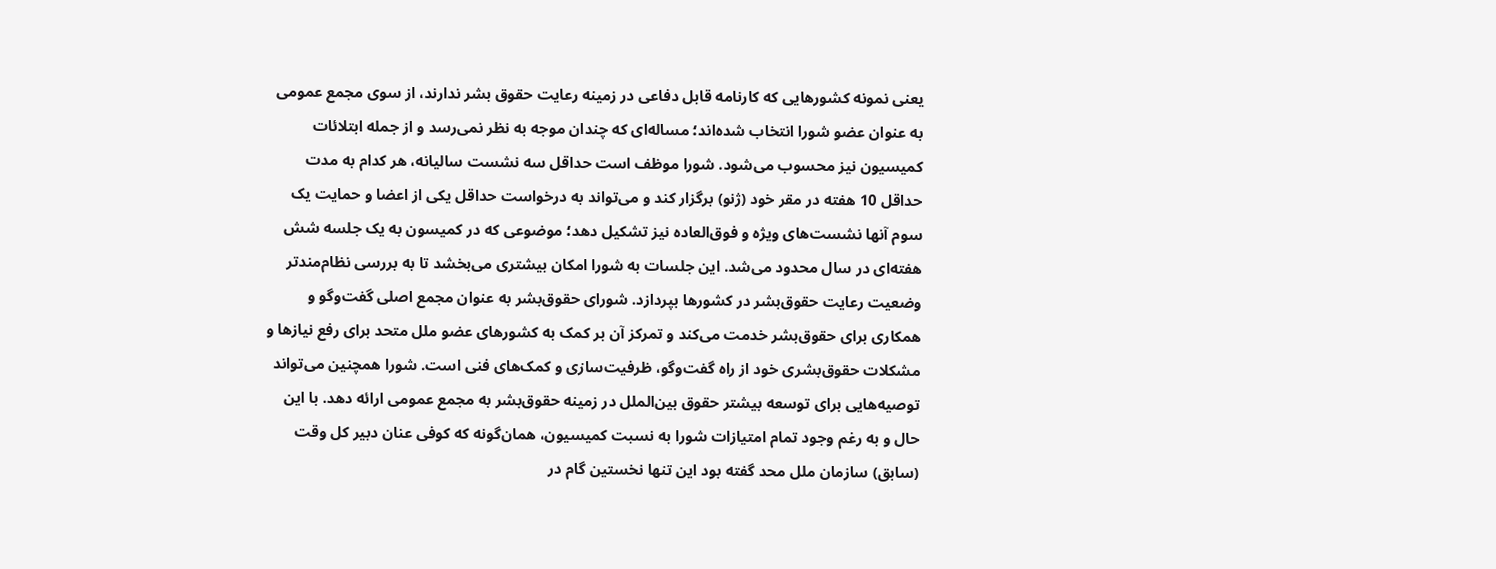یعنی نمونه کشورهایی که کارنامه قابل دفاعی در زمینه رعایت حقوق بشر ندارند، از سوی مجمع عمومی به عنوان عضو شورا انتخاب شده‌اند؛ مساله‌ای که چندان موجه به نظر نمی‌رسد و از جمله ابتلائات کمیسیون نیز محسوب می‌شود. شورا موظف است حداقل سه نشست سالیانه، هر کدام به مدت حداقل 10 هفته در مقر خود (ژنو) برگزار کند و می‌تواند به درخواست حداقل یکی از اعضا و حمایت یک‌ سوم آنها نشست‌های ویژه و فوق‌العاده نیز تشکیل دهد؛ موضوعی که در کمیسون به یک جلسه شش هفته‌ای در سال محدود می‌شد. این جلسات به شورا امکان بیشتری می‌بخشد تا به بررسی نظام‌مند‌تر وضعیت رعایت حقوق‌بشر در کشورها بپردازد. شورای حقوق‌بشر به عنوان مجمع اصلی گفت‌وگو و همکاری برای حقوق‌بشر خدمت می‌کند و تمرکز آن بر کمک به کشورهای عضو ملل متحد برای رفع نیازها و مشکلات حقوق‌بشری خود از راه گفت‌وگو، ظرفیت‌سازی و کمک‌‌های فنی است. شورا همچنین می‌تواند توصیه‌هایی برای توسعه‌ بیشتر حقوق بین‌الملل در زمینه حقوق‌بشر به مجمع عمومی ارائه دهد. با این حال و به رغم وجود تمام امتیازات شورا به نسبت کمیسیون، همان‌گونه که کوفی عنان دبیر کل وقت (سابق) سازمان ملل محد گفته بود این تنها نخستین گام در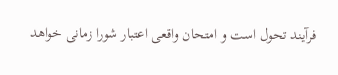فرآیند تحول است و امتحان واقعی اعتبار شورا زمانی خواهد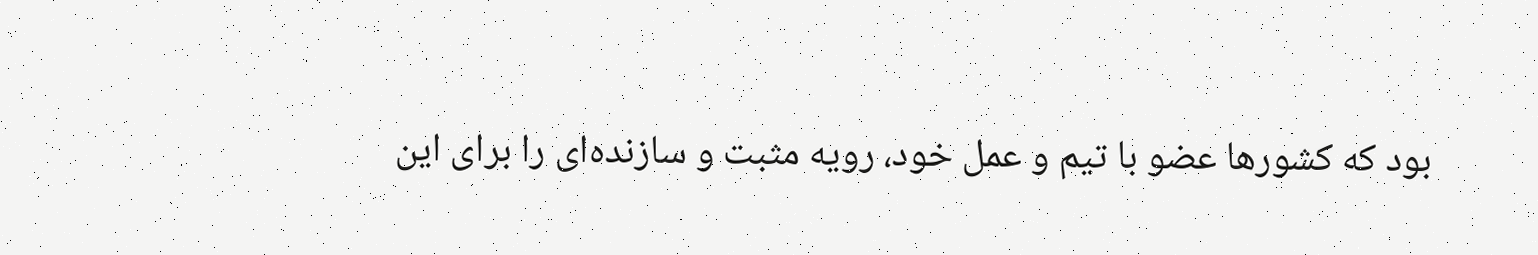بود که کشورها عضو با تیم و عمل خود، رویه مثبت و سازنده‌ای را برای این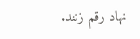نهاد رقم زنند.